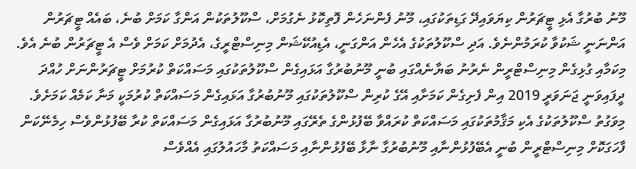މޫނު ބުރުގާ އެޅި ޓީޗަރުން ކިޔަވައިދޭ ގަޑިތަކުގައި، މޫނު ފެންނަހެން ފޮތިކޮޅު ނެގުމަށް، ސްކޫލުތަކުން އަންގާ ކަމަށް ބުނެ، ބައެއް ޓީޗަރުން އަންނަނީ ޝަކުވާ ކުރަމުންނެވެ. އަދި ސްކޫލުތަކުގެ އެހެން އަންގަނީ، އެޑިއުކޭޝަން މިނިސްޓްރީގެ، އެދުމަށް ކަމަށް ވެސް އެ ޓީޗަރުން ބުނެ އެވެ.
މިކަމާއި ގުޅިގެން މިނިސްޓްރީން ނެރުނު ބަޔާނެއްގައި ބުނީ މޫނުބުރުގާ އަޅައިގެން ސްކޫލުތަކުގައި މަސައްކަތް ކުރުމަށް ޓީޗަރުންނަށް ހުއްދަ ދީފައިވަނީ ޖަނަވަރީ 2019 އިން ފެށިގެން ކަމަށާއި އޭގެ ކުރިން ސްކޫލުތަކުގައި މޫނުބުރުގާ އަޅައިގެން މަސައްކަތް ކުރުމަކީ މަނާ ކަމެއް ކަމަށެވެ.
މިވަގުތު ސްކޫލުތަކުގެ އެކި މަޤާމުތަކުގައި މަސައްކަތް ކުރައްވާ ބޭފުޅުންގެ ތެރޭގައި މޫނުބުރުގާ އަޅައިގެން މަސައްކަތް ކުރާ ބޭފުޅުންވެސް ހިމެނޭކަން ފާހަގަކޮށް މިނިސްޓްރީން ބުނީ އެބޭފުޅުންނާއި މޫނުބުރުގާ ނާޅާ ބޭފުޅުންނާއި މަސައްކަތު މާހައުލުގައި އެއްވެސް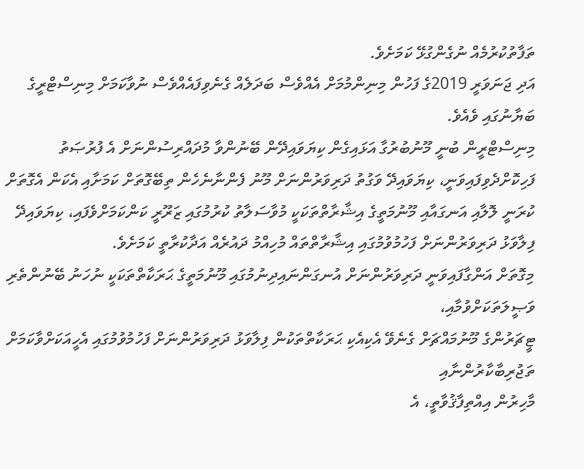ތަފާތުކުރުމެއް ނުގެންގުޅޭ ކަމަށެވެ.
އަދި ޖަނަވަރީ 2019ގެ ފަހުން މިނިންމުމަށް އެއްވެސް ބަދަލެއް ގެނެވިފައެއްވެސް ނުވާކަމަށް މިނިސްޓްރީގެ ބަޔާނުގައި ވެއެވެ.
މިނިސްޓްރީން ބުނީ މޫނުބުރުގާ އަޅައިގެން ކިޔަވައިދޭން ބޭނުންވާ މުދައްރިސުންނަށް އެ ފުރުޞަތު ފަހިކޮށްދެވިފައިވަނީ، ކިޔަވައިދޭ ވަގުތު ދަރިވަރުންނަށް މޫނު ފެންނާނެހެން ތިބޭގޮތަށް ކަމަށާއި އެކަން އެގޮތަށް ކުރަނީ ލޮލާއި އަނގައާއި މޫނުމަތީގެ އިޝާރާތްތަކަކީ މުވާސަލާތު ކުރުމުގައި ޒަރޫރީ ކަންކަމަށްވެފައި، ކިޔަވައިދޭ ފިލާވަޅު ދަރިވަރުންނަށް ފަހުމުވުމުގައި އިޝާރާތްތައް މުހިއްމު ދައުރެއް އަދާކުރާތީ ކަމަށެވެ.
މިގޮތަށް އަންގާފައިވަނީ ދަރިވަރުންނަށް އުނގަންނައިދިނުމުގައި މޫނުމަތީގެ ޙަރަކާތްތަކަކީ ނުހަނު ބޭނުންތެރި ވަޞީލަތަކަށްވުމާއި،
ޓީޗަރުންގެ މޫނުމައްޗަށް ގެނެވޭ އެކިއެކި ޙަރަކާތްތަކުން ފިލާވަޅު ދަރިވަރުންނަށް ފަހުމުވުމުގައި އެހީއަކަށްވާކަމަށް ތަޖުރިބާކާރުންނާއި
މާހިރުން އިއްތިފާޤުވާތީ، އެ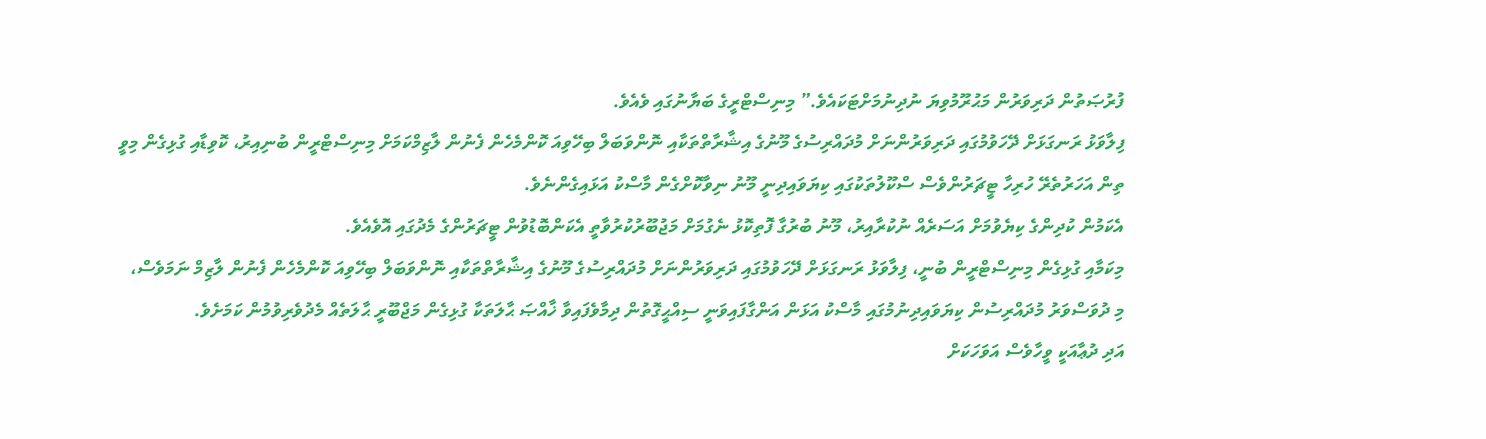ފުރުޞަތުން ދަރިވަރުން މަޙުރޫމުވިޔަ ނުދިނުމަށްޓަކައެވެ.” މިނިސްޓްރީގެ ބަޔާނުގައި ވެއެވެ.
ފިލާވަޅު ރަނގަޅަށް ދޭހަވުމުގައި ދަރިވަރުންނަށް މުދައްރިސުގެ މޫނުގެ އިޝާރާތްތަކާއި ނޮންވަބަލް ބިހޭވިއަ ކޮންމެހެން ފެނުން ލާޒިމްކަމަށް މިނިސްޓްރީން ބުނިއިރު، ކޮވިޑާއި ގުޅިގެން މިވީ ތިން އަހަރުތެރޭ ހުރިހާ ޓީޗަރުންވެސް ސްކޫލުތަކުގައި ކިޔަވައިދިނީ މޫނު ނިވާކޮށްގެން މާސްކު އަޅައިގެންނެވެ.
އެކަމުން ކުދިންގެ ކިޔެވުމަށް އަސަރެއް ނުކުރާއިރު، މޫނު ބުރުގާ ފޮތިކޮޅު ނެގުމަށް މަޖުބޫރުކުރުވާތީ އެކަންބޮޑުވުން ޓީޗަރުންގެ މެދުގައި އޮވެއެވެ.
މިކަމާއި ގުޅިގެން މިނިސްޓްރީން ބުނީ، ފިލާވަޅު ރަނގަޅަށް ދޭހަވުމުގައި ދަރިވަރުންނަށް މުދައްރިސުގެ މޫނުގެ އިޝާރާތްތަކާއި ނޮންވަބަލް ބިހޭވިއަ ކޮންމެހެން ފެނުން ލާޒިމް ނަމަވެސް، މި ދުވަސްވަރު މުދައްރިސުން ކިޔަވައިދިނުމުގައި މާސްކު އަޅަން އަންގާފައިވަނީ ސިއްޙީގޮތުން ދިމާވެފައިވާ ޚާއްޞަ ޙާލަތަކާ ގުޅިގެން މަޖްބޫރީ ޙާލަތެއް މެދުވެރިވުމުން ކަމަށެވެ.
އަދި ދުޢާއަކީ ވީހާވެސް އަވަހަކަށް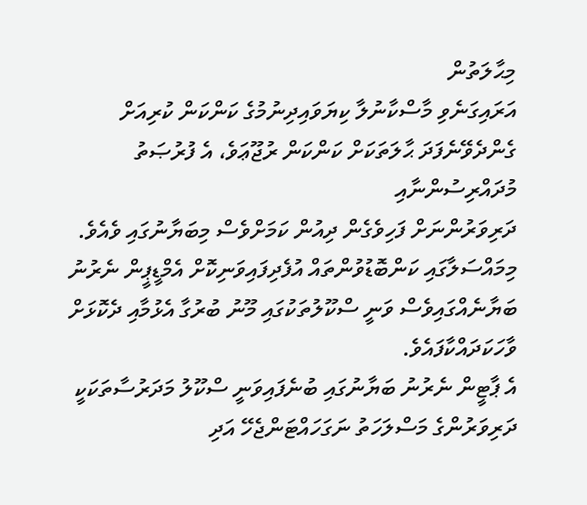މިޙާލަތުން
އަރައިގަނެވި މާސްކާނުލާ ކިޔަވައިދިނުމުގެ ކަންކަން ކުރިއަށް ގެންދެވޭނެފަދަ ޙާލަތަކަށް ކަންކަން ރުޖޫޢަވެ، އެ ފުރުޞަތު މުދައްރިސުންނާއި
ދަރިވަރުންނަށް ފަހިވެގެން ދިއުން ކަމަށްވެސް މިބަޔާނުގައި ވެއެވެ.
މިމައްސަލާގައި ކަންބޮޑުވުންތައް އުފެދިފައިވަނިކޮށް އެމްޑީޕީން ނެރުނު ބަޔާނެއްގައިވެސް ވަނީ ސްކޫލުތަކުގައި މޫނު ބުރުގާ އެޅުމާއި ދެކޮޅަށް ވާހަކަދައްކާފައެވެ.
އެ ޕާޓީން ނެރުނު ބަޔާނުގައި ބުނެފައިވަނީ ސްކޫލު މަދަރުސާތަކަކީ ދަރިވަރުންގެ މަސްލަހަތު ނަގަހައްޓަންޖެހޭ އަދި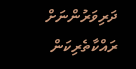ދަރިވަރުންނަށް ރައްކާތެރިކަން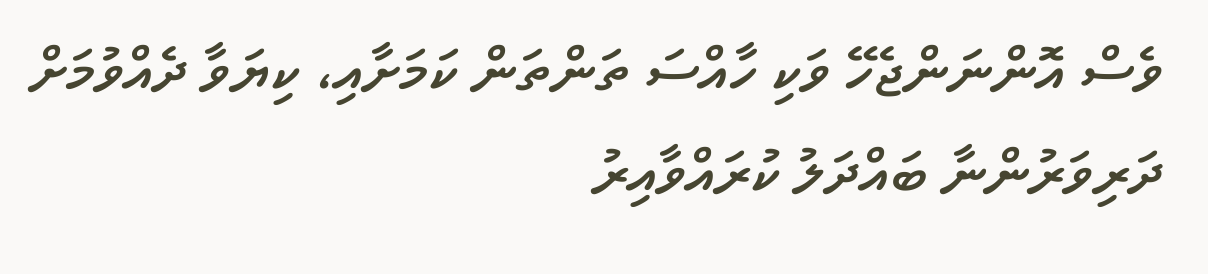ވެސް އޮންނަންޖެހޭ ވަކި ހާއްސަ ތަންތަން ކަމަށާއި، ކިޔަވާ ދެއްވުމަށް ދަރިވަރުންނާ ބައްދަލު ކުރައްވާއިރު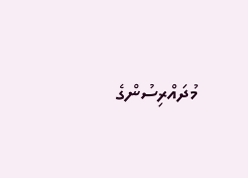މުދައްރިސުންގެ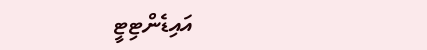އައިޑެންޓިޓީ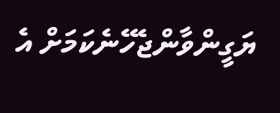ޔަގީންވާންޖެހޭނެކަމަށް އެ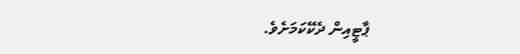ޕާޓީއިން ދެކޭކަމަށެވެ.